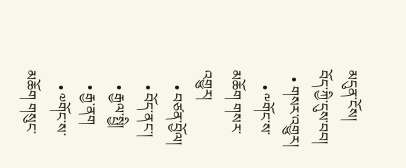མདུན་ངོས།
བོད་ཀྱི་དུས་བབ།
  • གསར་འགྱུར།
    • ༸གོང་ས་མཆོག གསར་འགྱུར།
    • བཙན་བྱོལ།
    • བོད་ནང་།
    • རྒྱལ་སྤྱི།
    • རྒྱ་ནག
    • ༧གོང་ས་མཆོག གསུང་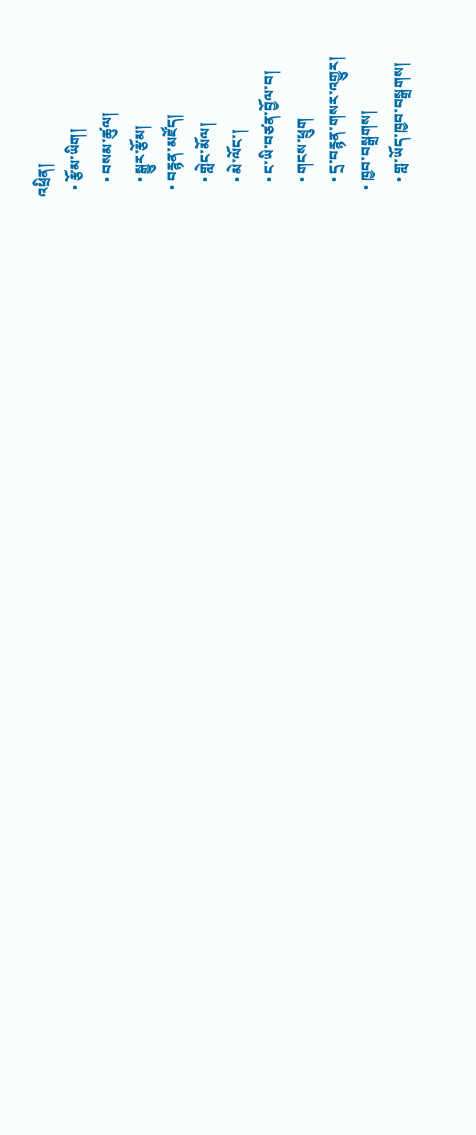འཕྲིན།
  • རྩོམ་ཡིག།
    • བསམ་ཚུལ།
    • སྒྱུར་རྩོམ།
  • བརྙན་མཛོད།
    • གླེང་མོལ།
    • མེ་ལོང་།
    • ང་ཡི་བཙན་བྱོལ་བ།
    • གངས་ཕྲུག
    • དྲ་བརྙན་གསར་འགྱུར།
  • ཁྱབ་བསྒྲགས།
    • གླ་ཡོད་ཁྱབ་བསྒྲགས།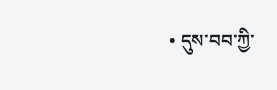• དུས་བབ་ཀྱི་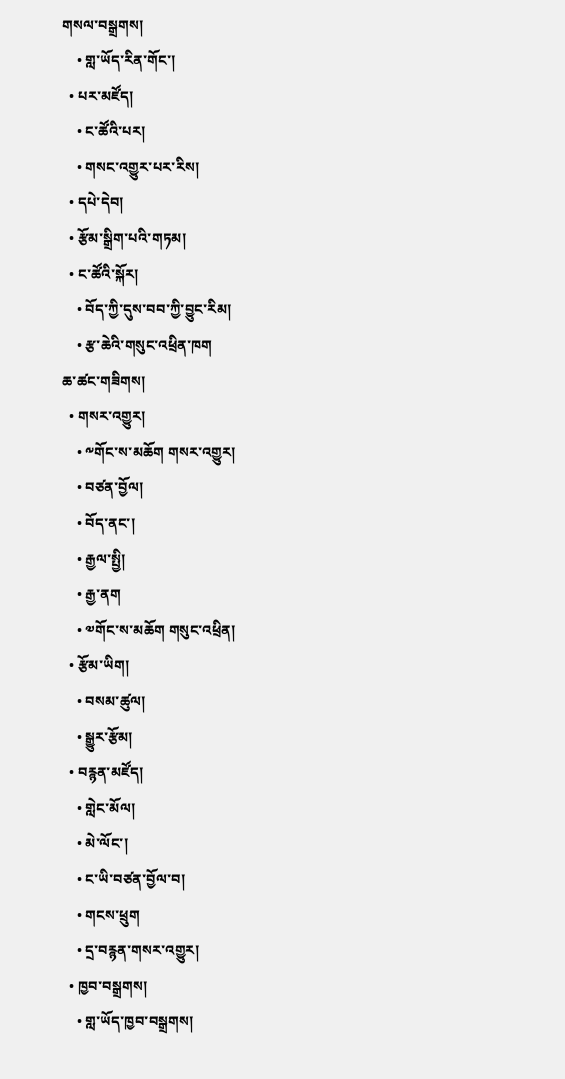གསལ་བསྒྲགས།
    • གླ་ཡོད་རིན་གོང་།
  • པར་མཛོད།
    • ང་ཚོའི་པར།
    • གསང་འགྱུར་པར་རིས།
  • དཔེ་དེབ།
  • རྩོམ་སྒྲིག་པའི་གཏམ།
  • ང་ཚོའི་སྐོར།
    • བོད་ཀྱི་དུས་བབ་ཀྱི་བྱུང་རིམ།
    • རྩ་ཆེའི་གསུང་འཕྲིན་ཁག
ཆ་ཚང་གཟིགས།
  • གསར་འགྱུར།
    • ༸གོང་ས་མཆོག གསར་འགྱུར།
    • བཙན་བྱོལ།
    • བོད་ནང་།
    • རྒྱལ་སྤྱི།
    • རྒྱ་ནག
    • ༧གོང་ས་མཆོག གསུང་འཕྲིན།
  • རྩོམ་ཡིག།
    • བསམ་ཚུལ།
    • སྒྱུར་རྩོམ།
  • བརྙན་མཛོད།
    • གླེང་མོལ།
    • མེ་ལོང་།
    • ང་ཡི་བཙན་བྱོལ་བ།
    • གངས་ཕྲུག
    • དྲ་བརྙན་གསར་འགྱུར།
  • ཁྱབ་བསྒྲགས།
    • གླ་ཡོད་ཁྱབ་བསྒྲགས།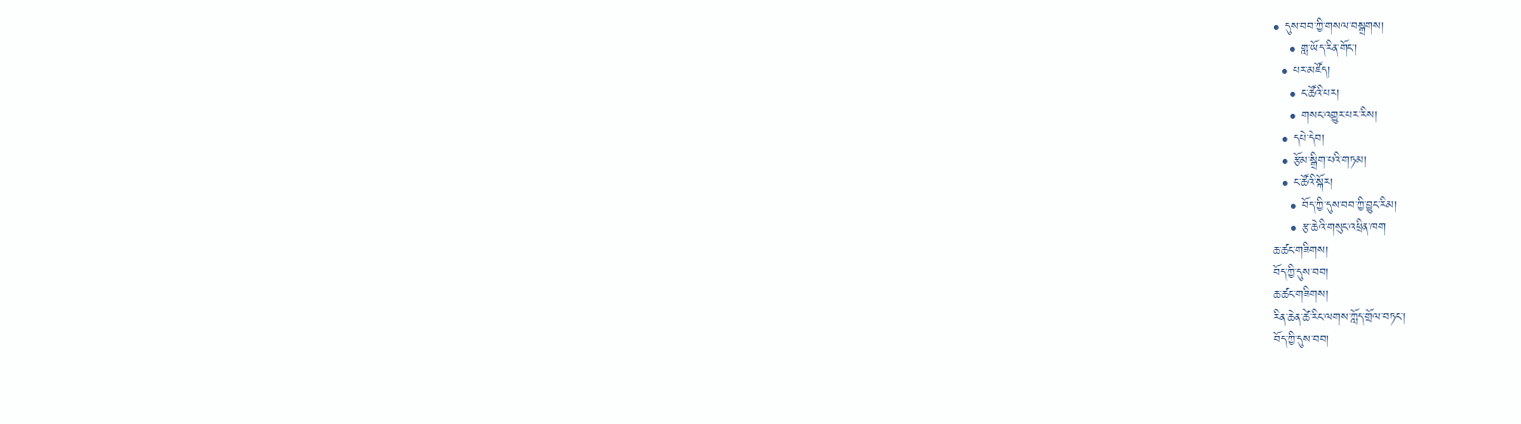• དུས་བབ་ཀྱི་གསལ་བསྒྲགས།
    • གླ་ཡོད་རིན་གོང་།
  • པར་མཛོད།
    • ང་ཚོའི་པར།
    • གསང་འགྱུར་པར་རིས།
  • དཔེ་དེབ།
  • རྩོམ་སྒྲིག་པའི་གཏམ།
  • ང་ཚོའི་སྐོར།
    • བོད་ཀྱི་དུས་བབ་ཀྱི་བྱུང་རིམ།
    • རྩ་ཆེའི་གསུང་འཕྲིན་ཁག
ཆ་ཚང་གཟིགས།
བོད་ཀྱི་དུས་བབ།
ཆ་ཚང་གཟིགས།
རིན་ཆེན་ཚེ་རིང་ལགས་ཀློད་གྲོལ་བཏང་།
བོད་ཀྱི་དུས་བབ།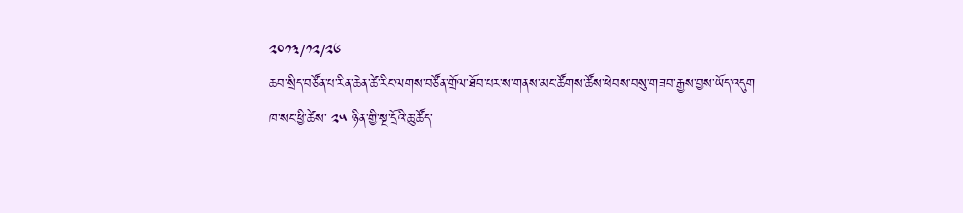༢༠༡༣/༡༢/༢༦
ཆབ་སྲིད་བཙོན་པ་རིན་ཆེན་ཚེ་རིང་ལགས་བཙོན་གྲོལ་ཐོབ་པར་ས་གནས་མང་ཚོགས་ཚོས་ཕེབས་བསུ་གཟབ་རྒྱས་བྱས་ཡོད་འདུག
ཁ་སང་ཕྱི་ཚེས་ ༢༥ ཉིན་གྱི་སྔ་དྲོའི་ཆུ་ཚོད་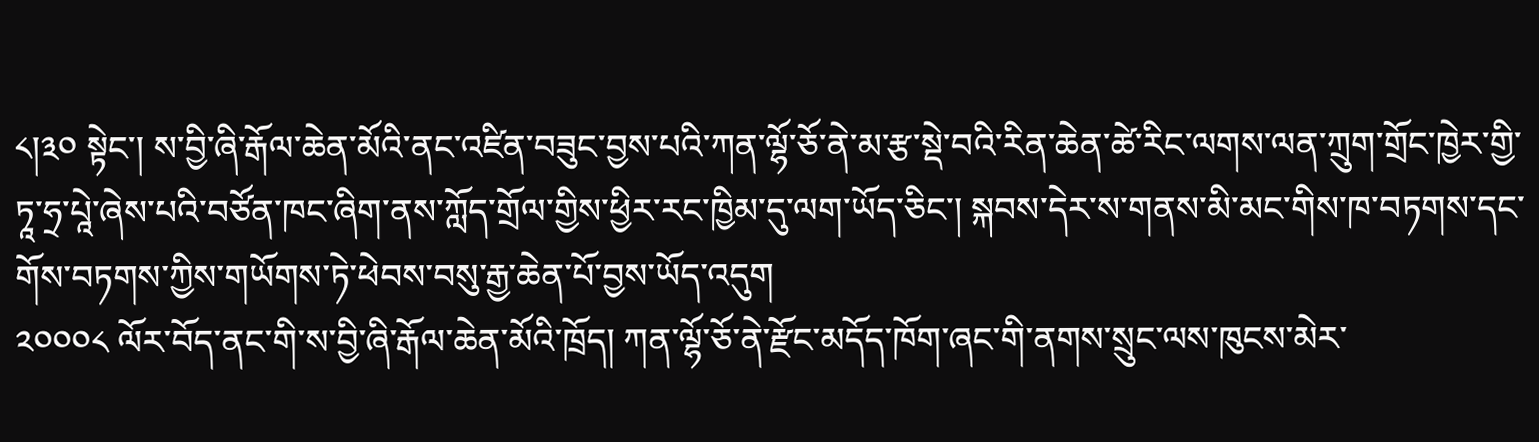༨།༣༠ སྟེང་། ས་བྱི་ཞི་རྒོལ་ཆེན་མོའི་ནང་འཛིན་བཟུང་བྱས་པའི་ཀན་ལྷོ་ཅོ་ནེ་མ་རྩ་སྡེ་བའི་རིན་ཆེན་ཚེ་རིང་ལགས་ལན་ཀྲུག་གྲོང་ཁྱེར་གྱི་ཏཱ་ཧྲ་པཱེ་ཞེས་པའི་བཙོན་ཁང་ཞིག་ནས་ཀློད་གྲོལ་གྱིས་ཕྱིར་རང་ཁྱིམ་དུ་ལག་ཡོད་ཅིང་། སྐབས་དེར་ས་གནས་མི་མང་གིས་ཁ་བཏགས་དང་གོས་བཏགས་ཀྱིས་གཡོགས་ཏེ་ཕེབས་བསུ་རྒྱ་ཆེན་པོ་བྱས་ཡོད་འདུག
༢༠༠༠༨ ལོར་བོད་ནང་གི་ས་བྱི་ཞི་རྒོལ་ཆེན་མོའི་ཁྲོད། ཀན་ལྷོ་ཅོ་ནེ་རྫོང་མདོད་ཁོག་ཞང་གི་ནགས་སྲུང་ལས་ཁུངས་མེར་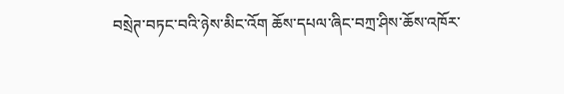བསྲེཊ་བཏང་བའི་ཉེས་མིང་འོག ཆོས་དཔལ་ཞིང་བཀྲ་ཤིས་ཆོས་འཁོར་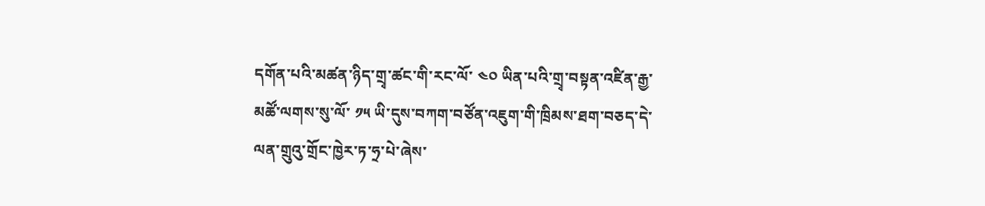དགོན་པའི་མཚན་ཉིད་གྲྭ་ཚང་གི་རང་ལོ་ ༤༠ ཡིན་པའི་གྲྭ་བསྟན་འཛིན་རྒྱ་མཚོ་ལགས་སུ་ལོ་ ༡༥ ཡི་དུས་བཀག་བཙོན་འཇུག་གི་ཁྲིམས་ཐག་བཅད་དེ་ལན་གྲུའུ་གྲོང་ཁྱེར་ཏ་ཧྲ་པེ་ཞེས་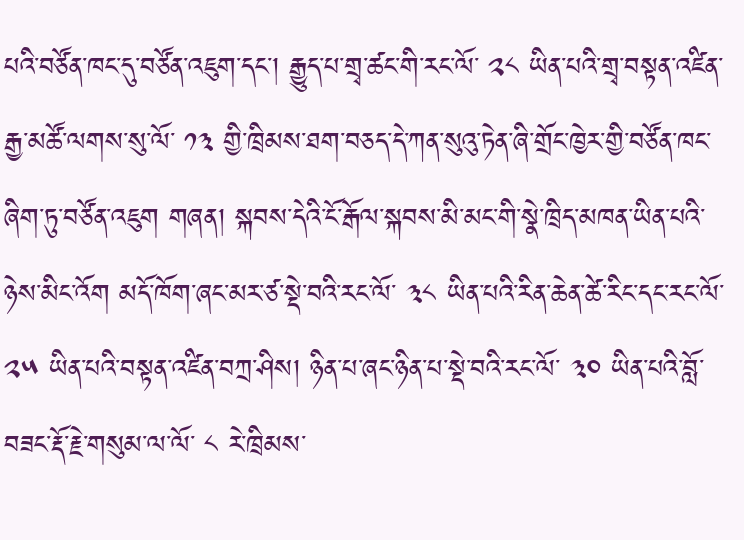པའི་བཙོན་ཁང་དུ་བཙོན་འཇུག་དང་། རྒྱུད་པ་གྲྭ་ཚང་གི་རང་ལོ་ ༢༨ ཡིན་པའི་གྲྭ་བསྟན་འཛིན་རྒྱ་མཚོ་ལགས་སུ་ལོ་ ༡༣ གྱི་ཁྲིམས་ཐག་བཅད་དེ་ཀན་སུའུ་ཏེན་ཞི་གྲོང་ཁྱེར་གྱི་བཙོན་ཁང་ཞིག་ཏུ་བཙོན་འཇུག གཞན། སྐབས་དེའི་ངོ་རྒོལ་སྐབས་མི་མང་གི་སྣེ་ཁྲིད་མཁན་ཡིན་པའི་ཉེས་མིང་འོག མདོ་ཁོག་ཞང་མར་ཙ་སྡེ་བའི་རང་ལོ་ ༣༨ ཡིན་པའི་རིན་ཆེན་ཚེ་རིང་དང་རང་ལོ་ ༢༥ ཡིན་པའི་བསྟན་འཛིན་བཀྲ་ཤིས། ཉིན་པ་ཞང་ཉིན་པ་སྡེ་བའི་རང་ལོ་ ༣༠ ཡིན་པའི་བློ་བཟང་རྡོ་རྗེ་གསུམ་ལ་ལོ་ ༨ རེ་ཁྲིམས་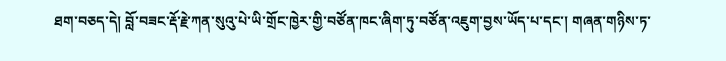ཐག་བཅད་དེ། བློ་བཟང་རྡོ་རྗེ་ཀན་སུའུ་པེ་ཡི་གྲོང་ཁྱེར་གྱི་བཙོན་ཁང་ཞིག་ཏུ་བཙོན་འཇུག་བྱས་ཡོད་པ་དང་། གཞན་གཉིས་ཏ་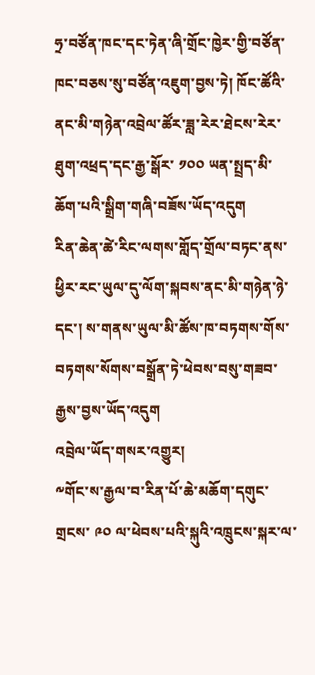ཧྲ་བཙོན་ཁང་དང་ཏེན་ཞི་གྲོང་ཁྱེར་གྱི་བཙོན་ཁང་བཅས་སུ་བཙོན་འཇུག་བྱས་ཏེ། ཁོང་ཚོའི་ནང་མི་གཉེན་འབྲེལ་ཚོར་ཟླ་རེར་ཐེངས་རེར་ཐུག་འཕྲད་དང་རྒྱ་སྒོར་ ༡༠༠ ཡན་སྤྲད་མི་ཆོག་པའི་སྒྲིག་གཞི་བཟོས་ཡོད་འདུག
རིན་ཆེན་ཚེ་རིང་ལགས་གློད་གྲོལ་བཏང་ནས་ཕྱིར་རང་ཡུལ་དུ་ལོག་སྐབས་ནང་མི་གཉེན་ཉེ་དང་། ས་གནས་ཡུལ་མི་ཚོས་ཁ་བཏགས་གོས་བཏགས་སོགས་བསྒྲོན་ཏེ་ཕེབས་བསུ་གཟབ་རྒྱས་བྱས་ཡོད་འདུག
འབྲེལ་ཡོད་གསར་འགྱུར།
༸གོང་ས་རྒྱལ་བ་རིན་པོ་ཆེ་མཆོག་དགུང་གྲངས་ ༩༠ ལ་ཕེབས་པའི་སྐུའི་འཁྲུངས་སྐར་ལ་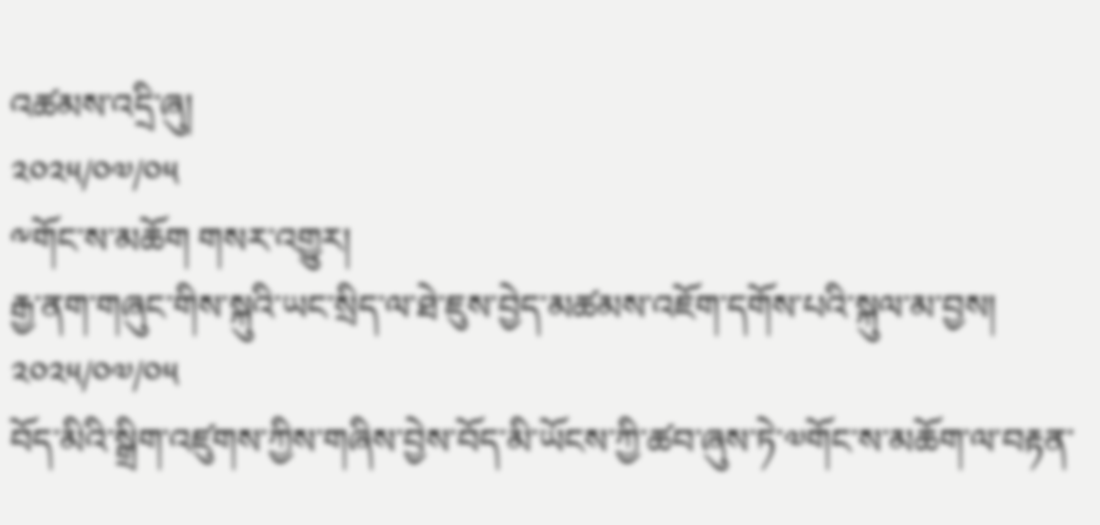འཚམས་འདྲི་ཞུ།
༢༠༢༥/༠༧/༠༥
༸གོང་ས་མཆོག གསར་འགྱུར།
རྒྱ་ནག་གཞུང་གིས་སྐུའི་ཡང་སྲིད་ལ་ཐེ་ཇུས་བྱེད་མཚམས་འཇོག་དགོས་པའི་སྐུལ་མ་བྱས།
༢༠༢༥/༠༧/༠༥
བོད་མིའི་སྒྲིག་འཛུགས་ཀྱིས་གཞིས་བྱེས་བོད་མི་ཡོངས་ཀྱི་ཚབ་ཞུས་ཏེ་༧གོང་ས་མཆོག་ལ་བརྟན་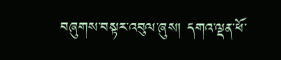བཞུགས་བསྟར་འབུལ་ཞུས། དགའ་ལྡན་ཕོ་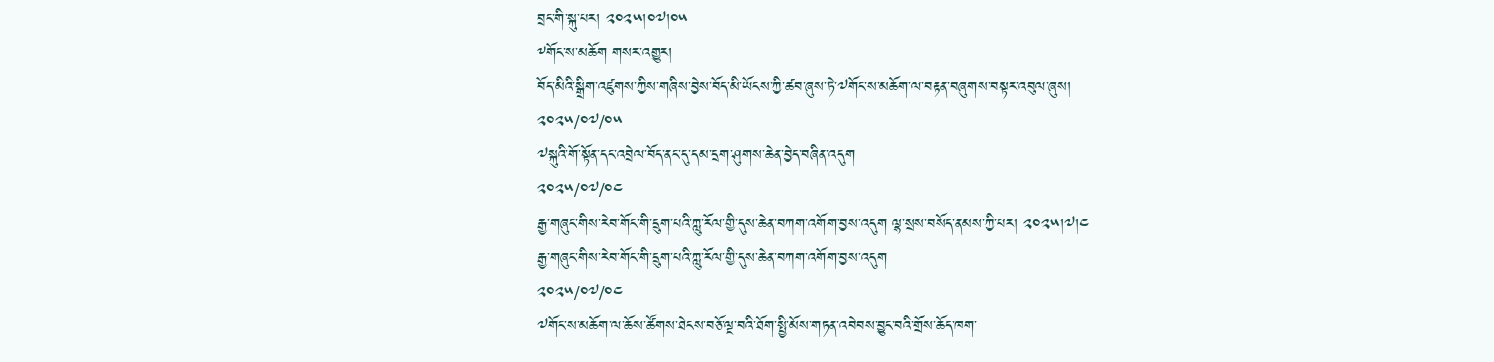བྲང་གི་སྐུ་པར། ༢༠༢༥།༠༧།༠༥
༸གོང་ས་མཆོག གསར་འགྱུར།
བོད་མིའི་སྒྲིག་འཛུགས་ཀྱིས་གཞིས་བྱེས་བོད་མི་ཡོངས་ཀྱི་ཚབ་ཞུས་ཏེ་༧གོང་ས་མཆོག་ལ་བརྟན་བཞུགས་བསྟར་འབུལ་ཞུས།
༢༠༢༥/༠༧/༠༥
༧སྐུའི་གོ་སྟོན་དང་འབྲེལ་བོད་ནང་དུ་དམ་དྲག་ཤུགས་ཆེན་བྱེད་བཞིན་འདུག
༢༠༢༥/༠༧/༠༤
རྒྱ་གཞུང་གིས་རེབ་གོང་གི་དྲུག་པའི་ཀླུ་རོལ་གྱི་དུས་ཆེན་བཀག་འགོག་བྱས་འདུག ལྷ་སྲས་བསོད་ནམས་ཀྱི་པར། ༢༠༢༥།༧།༤
རྒྱ་གཞུང་གིས་རེབ་གོང་གི་དྲུག་པའི་ཀླུ་རོལ་གྱི་དུས་ཆེན་བཀག་འགོག་བྱས་འདུག
༢༠༢༥/༠༧/༠༤
༧གོང་ས་མཆོག་ལ་ཆོས་ཚོགས་ཐེངས་བཅོ་ལྔ་བའི་ཐོག་སྤྱི་མོས་གཏན་འབེབས་བྱུང་བའི་གྲོས་ཆོད་ཁག་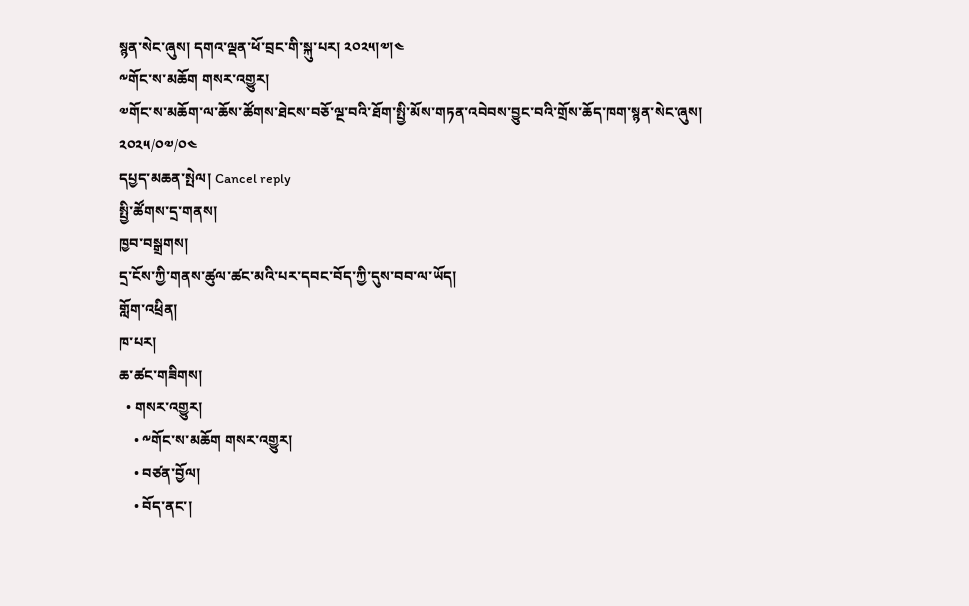སྙན་སེང་ཞུས། དགའ་ལྡན་ཕོ་བྲང་གི་སྐུ་པར། ༢༠༢༥།༧།༤
༸གོང་ས་མཆོག གསར་འགྱུར།
༧གོང་ས་མཆོག་ལ་ཆོས་ཚོགས་ཐེངས་བཅོ་ལྔ་བའི་ཐོག་སྤྱི་མོས་གཏན་འབེབས་བྱུང་བའི་གྲོས་ཆོད་ཁག་སྙན་སེང་ཞུས།
༢༠༢༥/༠༧/༠༤
དཔྱད་མཆན་སྤེལ། Cancel reply
སྤྱི་ཚོགས་དྲ་གནས།
ཁྱབ་བསྒྲགས།
དྲ་ངོས་ཀྱི་གནས་ཚུལ་ཚང་མའི་པར་དབང་བོད་ཀྱི་དུས་བབ་ལ་ཡོད།
གློག་འཕྲིན།
ཁ་པར།
ཆ་ཚང་གཟིགས།
  • གསར་འགྱུར།
    • ༸གོང་ས་མཆོག གསར་འགྱུར།
    • བཙན་བྱོལ།
    • བོད་ནང་།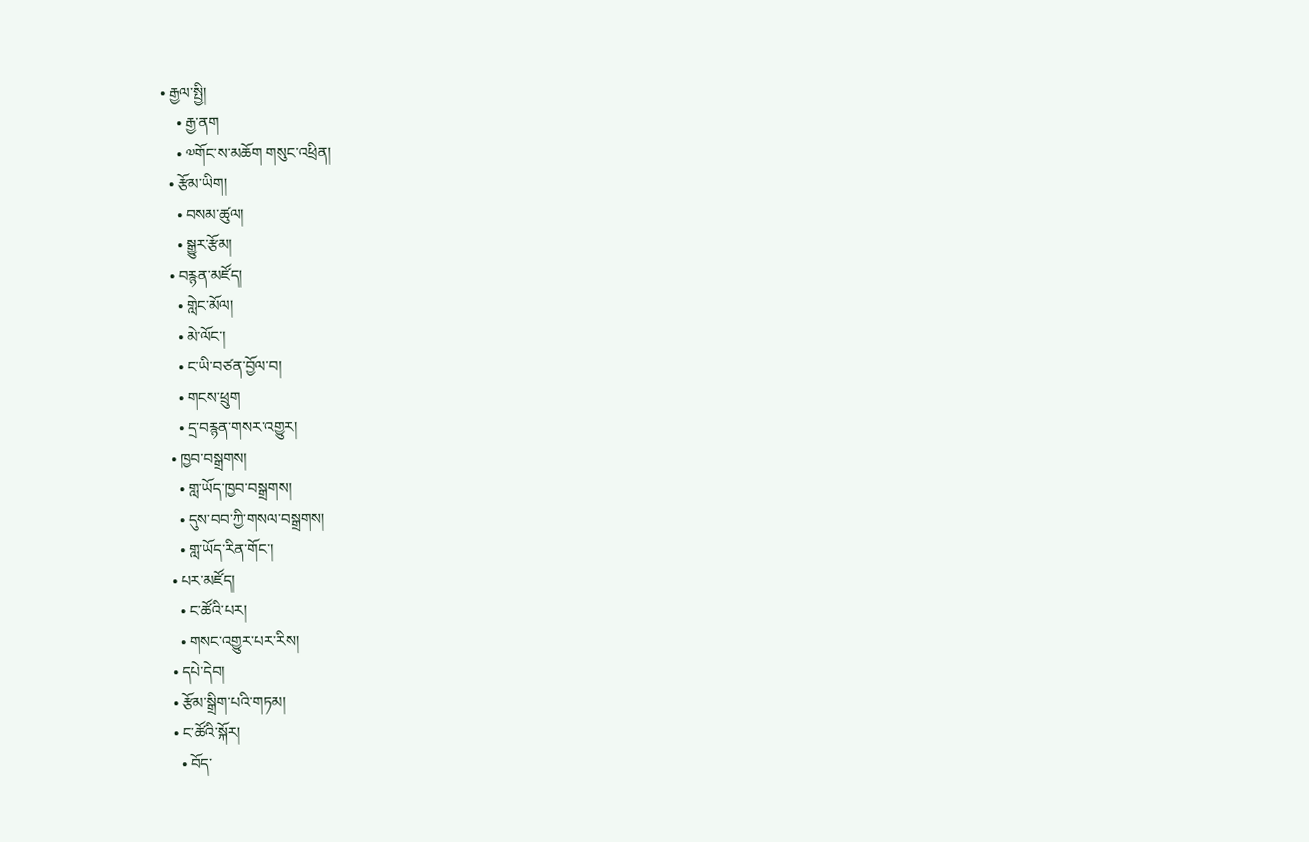• རྒྱལ་སྤྱི།
    • རྒྱ་ནག
    • ༧གོང་ས་མཆོག གསུང་འཕྲིན།
  • རྩོམ་ཡིག།
    • བསམ་ཚུལ།
    • སྒྱུར་རྩོམ།
  • བརྙན་མཛོད།
    • གླེང་མོལ།
    • མེ་ལོང་།
    • ང་ཡི་བཙན་བྱོལ་བ།
    • གངས་ཕྲུག
    • དྲ་བརྙན་གསར་འགྱུར།
  • ཁྱབ་བསྒྲགས།
    • གླ་ཡོད་ཁྱབ་བསྒྲགས།
    • དུས་བབ་ཀྱི་གསལ་བསྒྲགས།
    • གླ་ཡོད་རིན་གོང་།
  • པར་མཛོད།
    • ང་ཚོའི་པར།
    • གསང་འགྱུར་པར་རིས།
  • དཔེ་དེབ།
  • རྩོམ་སྒྲིག་པའི་གཏམ།
  • ང་ཚོའི་སྐོར།
    • བོད་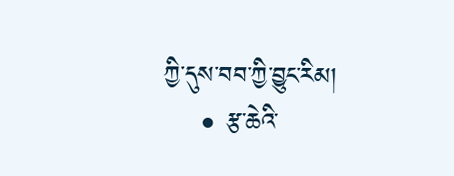ཀྱི་དུས་བབ་ཀྱི་བྱུང་རིམ།
    • རྩ་ཆེའི་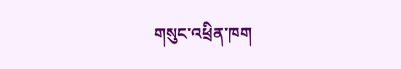གསུང་འཕྲིན་ཁག